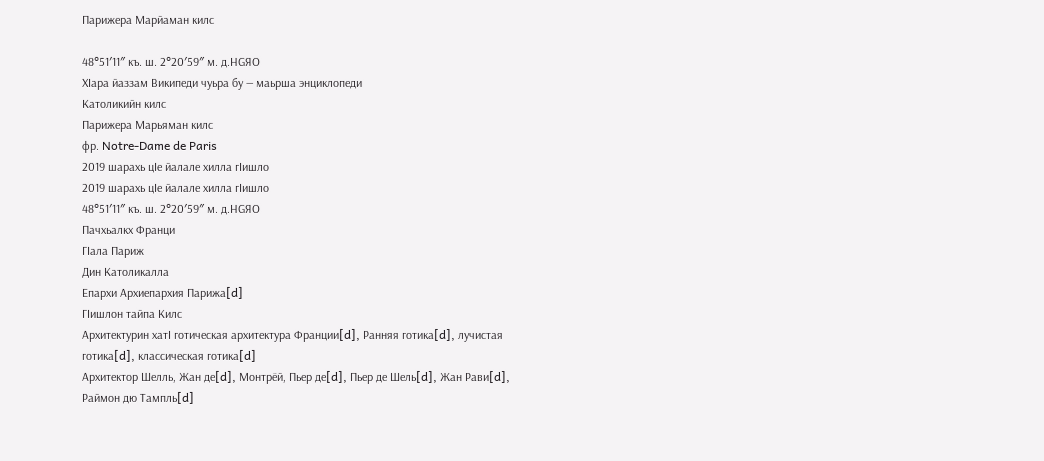Парижера Марйаман килс

48°51′11″ къ. ш. 2°20′59″ м. д.HGЯO
ХӀара йаззам Википеди чуьра бу — маьрша энциклопеди
Католикийн килс
Парижера Марьяман килс
фр. Notre-Dame de Paris
2019 шарахь цӀе йалале хилла гӀишло
2019 шарахь цӀе йалале хилла гӀишло
48°51′11″ къ. ш. 2°20′59″ м. д.HGЯO
Пачхьалкх Франци
ГӀала Париж
Дин Католикалла
Епархи Архиепархия Парижа[d]
ГӀишлон тайпа Килс
Архитектурин хатӀ готическая архитектура Франции[d], Ранняя готика[d], лучистая готика[d], классическая готика[d]
Архитектор Шелль, Жан де[d], Монтрёй, Пьер де[d], Пьер де Шель[d], Жан Рави[d], Раймон дю Тампль[d]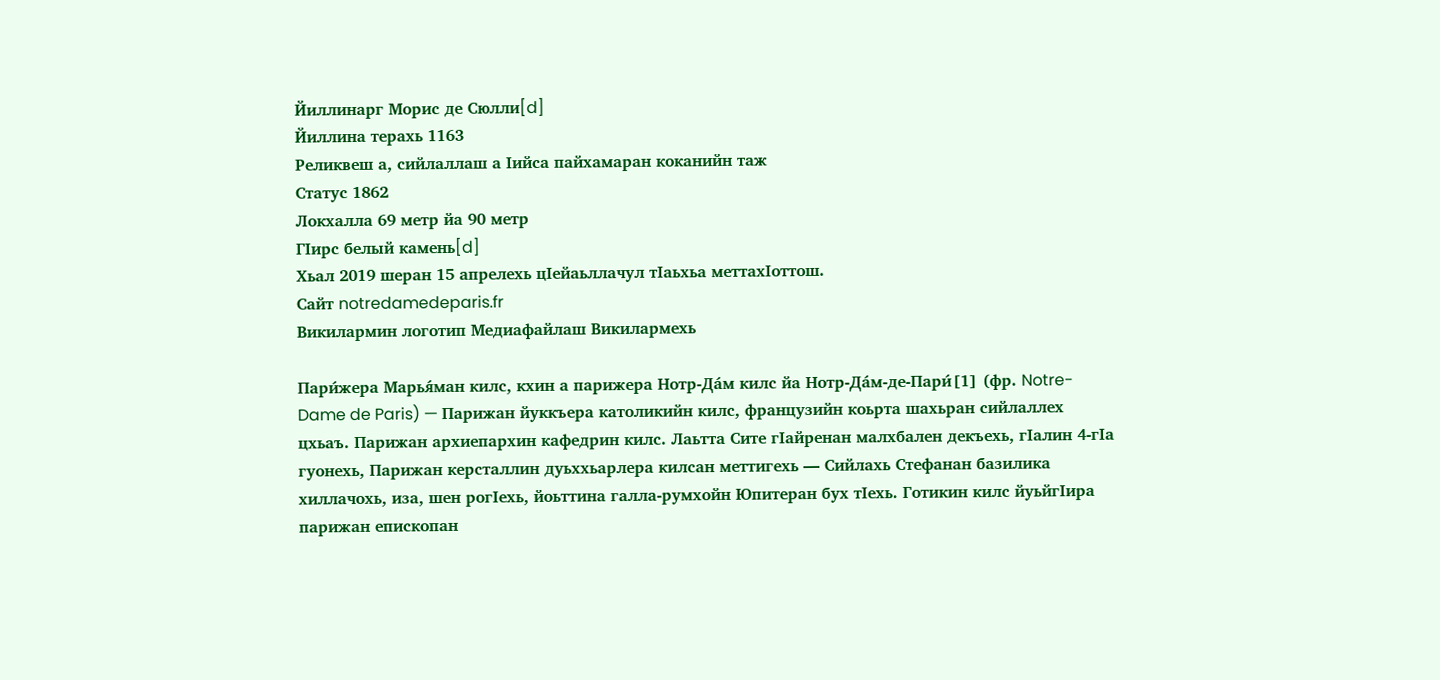Йиллинарг Морис де Сюлли[d]
Йиллина терахь 1163
Реликвеш а, сийлаллаш а Ӏийса пайхамаран коканийн таж
Статус 1862
Локхалла 69 метр йа 90 метр
ГӀирс белый камень[d]
Хьал 2019 шеран 15 апрелехь цӀейаьллачул тӀаьхьа меттахӀоттош.
Сайт notredamedeparis.fr
Викилармин логотип Медиафайлаш Викилармехь

Пари́жера Марья́ман килс, кхин а парижера Нотр-Да́м килс йа Нотр-Да́м-де-Пари́[1] (фр. Notre-Dame de Paris) — Парижан йуккъера католикийн килс, французийн коьрта шахьран сийлаллех цхьаъ. Парижан архиепархин кафедрин килс. Лаьтта Сите гӀайренан малхбален декъехь, гӀалин 4-гӀа гуонехь, Парижан керсталлин дуьххьарлера килсан меттигехь — Сийлахь Стефанан базилика хиллачохь, иза, шен рогӀехь, йоьттина галла-румхойн Юпитеран бух тӀехь. Готикин килс йуьйгӀира парижан епископан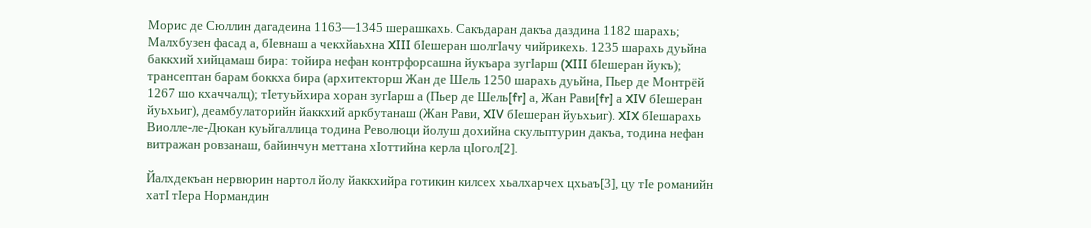Морис де Сюллин дагадеина 1163—1345 шерашкахь. Сакъдаран дакъа даздина 1182 шарахь; Малхбузен фасад а, бӀевнаш а чекхйаьхна XIII бӀешеран шолгӀачу чийрикехь. 1235 шарахь дуьйна баккхий хийцамаш бира: тойира нефан контрфорсашна йукъара зугӀарш (XIII бӀешеран йукъ); трансептан барам боккха бира (архитекторш Жан де Шель 1250 шарахь дуьйна, Пьер де Монтрёй 1267 шо кхаччалц); тӀетуьйхира хоран зугӀарш а (Пьер де Шель[fr] а, Жан Рави[fr] а XIV бӀешеран йуьхьиг), деамбулаторийн йаккхий аркбутанаш (Жан Рави, XIV бӀешеран йуьхьиг). XIX бӀешарахь Виолле-ле-Дюкан куьйгаллица тодина Революци йолуш дохийна скульптурин дакъа, тодина нефан витражан ровзанаш, байинчун меттана хӀоттийна керла цӀогол[2].

Йалхдекъан нервюрин нартол йолу йаккхийра готикин килсех хьалхарчех цхьаъ[3], цу тӀе романийн хатӀ тӀера Нормандин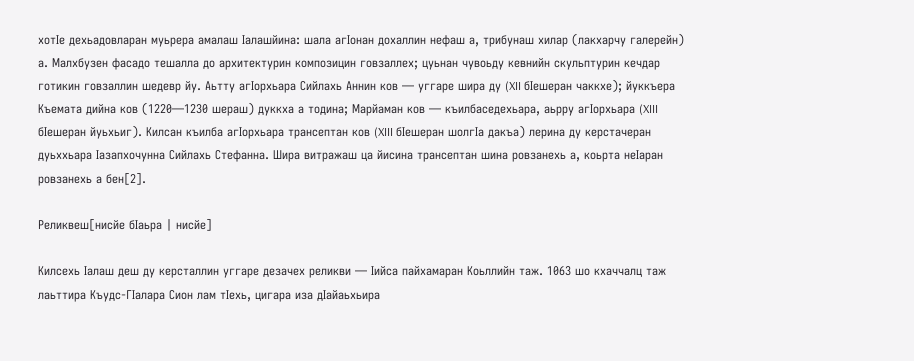хотӀе дехьадовларан муьрера амалаш Ӏалашйина: шала агӀонан дохаллин нефаш а, трибунаш хилар (лакхарчу галерейн) а. Малхбузен фасадо тешалла до архитектурин композицин говзаллех; цуьнан чувоьду кевнийн скульптурин кечдар готикин говзаллин шедевр йу. Аьтту агӀорхьара Сийлахь Аннин ков — уггаре шира ду (XII бӀешеран чаккхе); йуккъера Къемата дийна ков (1220—1230 шераш) дуккха а тодина; Марйаман ков — къилбаседехьара, аьрру агӀорхьара (XIII бӀешеран йуьхьиг). Килсан къилба агӀорхьара трансептан ков (XIII бӀешеран шолгӀа дакъа) лерина ду керстачеран дуьххьара Ӏазапхочунна Сийлахь Стефанна. Шира витражаш ца йисина трансептан шина ровзанехь а, коьрта неӀаран ровзанехь а бен[2].

Реликвеш[нисйе бӀаьра | нисйе]

Килсехь Ӏалаш деш ду керсталлин уггаре дезачех реликви — Ӏийса пайхамаран Коьллийн таж. 1063 шо кхаччалц таж лаьттира Къудс-ГӀалара Сион лам тӀехь, цигара иза дӀайаьхьира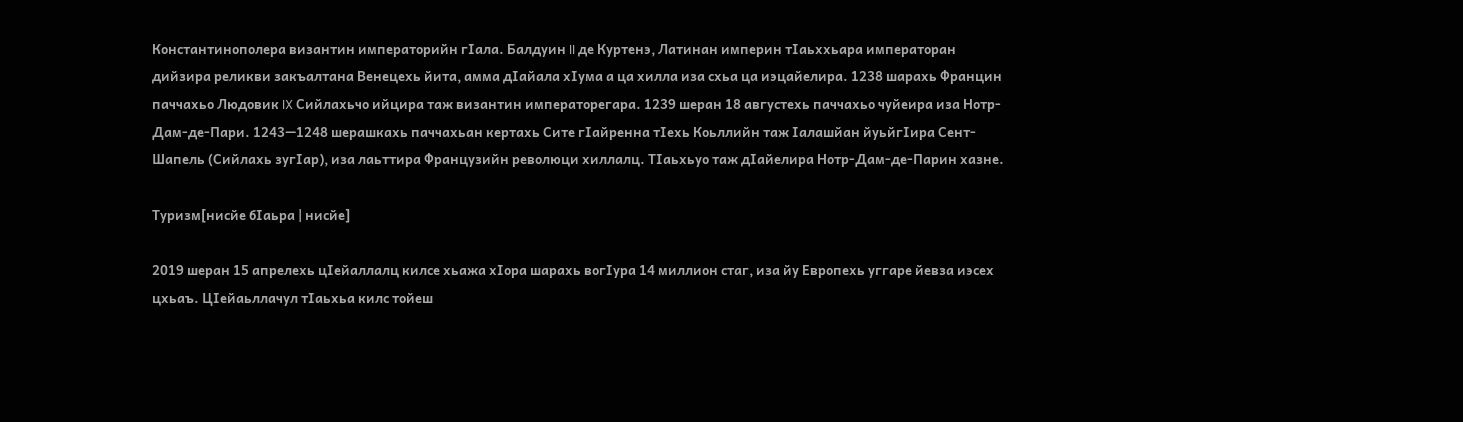Константинополера византин императорийн гӀала. Балдуин II де Куртенэ, Латинан империн тӀаьххьара императоран дийзира реликви закъалтана Венецехь йита, амма дӀайала хӀума а ца хилла иза схьа ца иэцайелира. 1238 шарахь Францин паччахьо Людовик IX Сийлахьчо ийцира таж византин императорегара. 1239 шеран 18 августехь паччахьо чуйеира иза Нотр-Дам-де-Пари. 1243—1248 шерашкахь паччахьан кертахь Сите гӀайренна тӀехь Коьллийн таж Ӏалашйан йуьйгӀира Сент-Шапель (Сийлахь зугӀар), иза лаьттира Французийн революци хиллалц. ТӀаьхьуо таж дӀайелира Нотр-Дам-де-Парин хазне.

Туризм[нисйе бӀаьра | нисйе]

2019 шеран 15 апрелехь цӀейаллалц килсе хьажа хӀора шарахь вогӀура 14 миллион стаг, иза йу Европехь уггаре йевза иэсех цхьаъ. ЦӀейаьллачул тӀаьхьа килс тойеш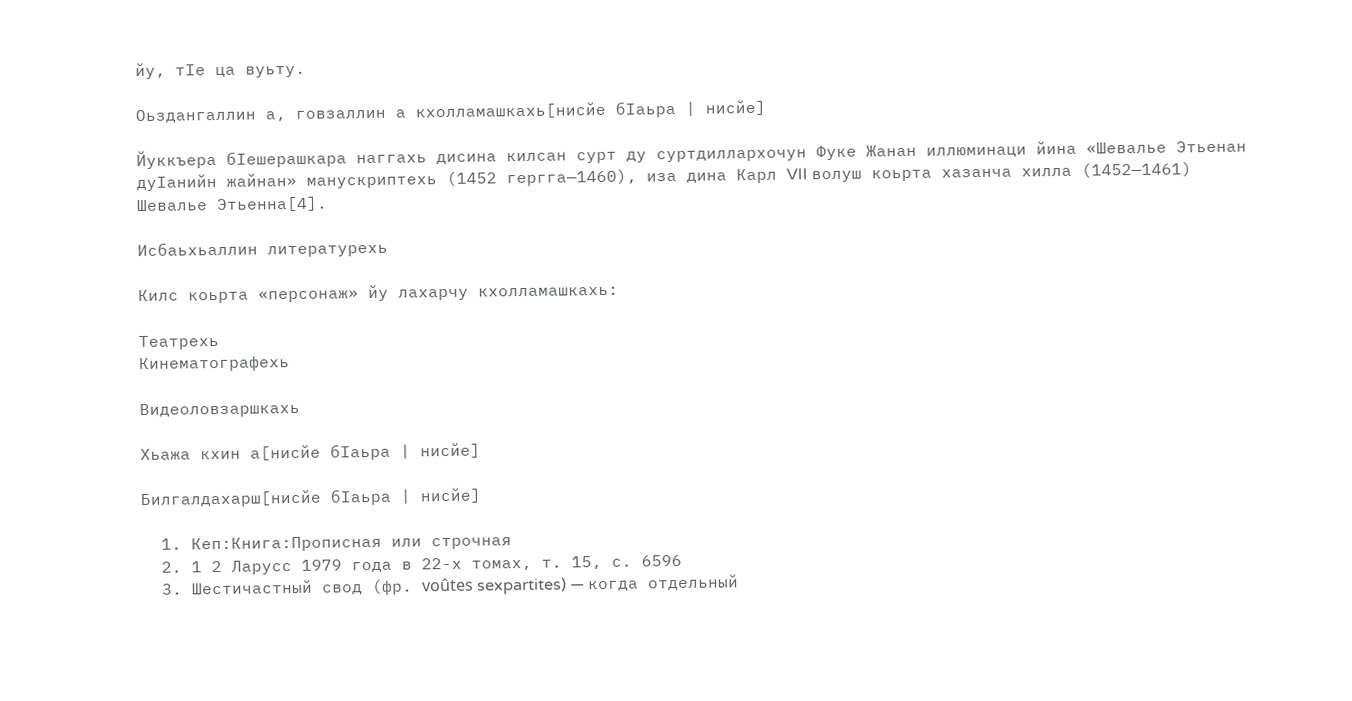йу, тӀе ца вуьту.

Оьздангаллин а, говзаллин а кхолламашкахь[нисйе бӀаьра | нисйе]

Йуккъера бӀешерашкара наггахь дисина килсан сурт ду суртдиллархочун Фуке Жанан иллюминаци йина «Шевалье Этьенан дуӀанийн жайнан» манускриптехь (1452 гергга—1460), иза дина Карл VII волуш коьрта хазанча хилла (1452—1461) Шевалье Этьенна[4].

Исбаьхьаллин литературехь

Килс коьрта «персонаж» йу лахарчу кхолламашкахь:

Театрехь
Кинематографехь

Видеоловзаршкахь

Хьажа кхин а[нисйе бӀаьра | нисйе]

Билгалдахарш[нисйе бӀаьра | нисйе]

  1. Кеп:Книга:Прописная или строчная
  2. 1 2 Ларусс 1979 года в 22-х томах, т. 15, с. 6596
  3. Шестичастный свод (фр. voûtes sexpartites) — когда отдельный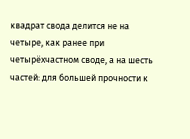квадрат свода делится не на четыре, как ранее при четырёхчастном своде, а на шесть частей: для большей прочности к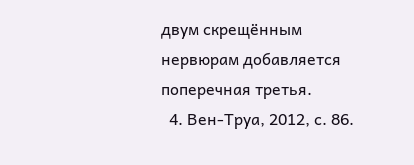двум скрещённым нервюрам добавляется поперечная третья.
  4. Вен-Труа, 2012, с. 86.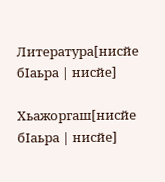Литература[нисйе бӀаьра | нисйе]

Хьажоргаш[нисйе бӀаьра | нисйе]